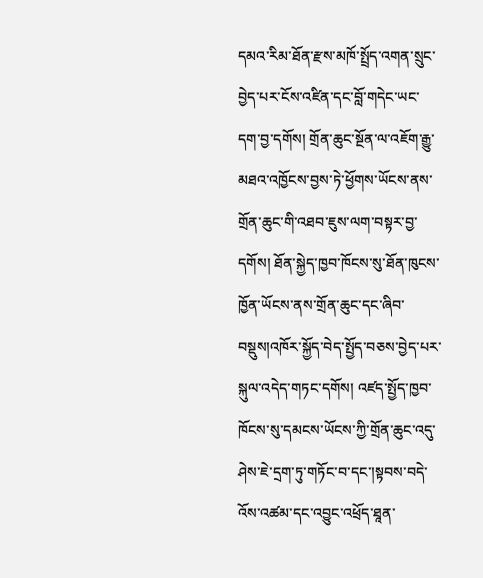དམའ་རིམ་ཐོན་རྫས་མཁོ་སྤྲོད་འགན་སྲུང་བྱེད་པར་ངོས་འཛིན་དང་བློ་གདེང་ཡང་དག་བྱ་དགོས། གྲོན་ཆུང་སྔོན་ལ་འཇོག་རྒྱུ་མཐའ་འཁྱོངས་བྱས་ཏེ་ཕྱོགས་ཡོངས་ནས་གྲོན་ཆུང་གི་འཐབ་ཇུས་ལག་བསྟར་བྱ་དགོས། ཐོན་སྐྱེད་ཁྱབ་ཁོངས་སུ་ཐོན་ཁུངས་ཁྱོན་ཡོངས་ནས་གྲོན་ཆུང་དང་ཞིབ་བསྡུས།འཁོར་སྐྱོད་བེད་སྤྱོད་བཅས་བྱེད་པར་སྐུལ་འདེད་གཏང་དགོས། འཛད་སྤྱོད་ཁྱབ་ཁོངས་སུ་དམངས་ཡོངས་ཀྱི་གྲོན་ཆུང་འདུ་ཤེས་ཇེ་དྲག་ཏུ་གཏོང་བ་དང་།སྟབས་བདེ་འོས་འཚམ་དང་འབྱུང་འཕྲོད་ཐཱན་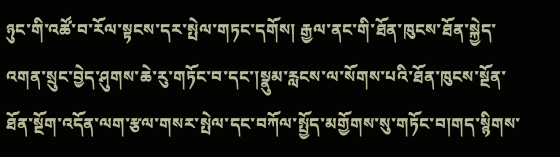ཉུང་གི་འཚོ་བ་རོལ་སྟངས་དར་སྤེལ་གཏང་དགོས། རྒྱལ་ནང་གི་ཐོན་ཁུངས་ཐོན་སྐྱེད་འགན་སྲུང་བྱེད་ཤུགས་ཆེ་རུ་གཏོང་བ་དང་།སྣུམ་རླངས་ལ་སོགས་པའི་ཐོན་ཁུངས་སྔོན་ཐོན་སྔོག་འདོན་ལག་རྩལ་གསར་སྤེལ་དང་བཀོལ་སྤྱོད་མགྱོགས་སུ་གཏོང་བ།གད་སྙིགས་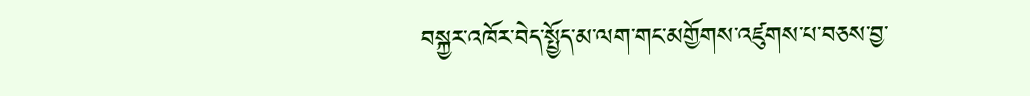བསྐྱར་འཁོར་བེད་སྤྱོད་མ་ལག་གང་མགྱོགས་འཛུགས་པ་བཅས་བྱ་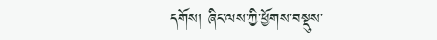དགོས། ཞིང་ལས་ཀྱི་ཕྱོགས་བསྡུས་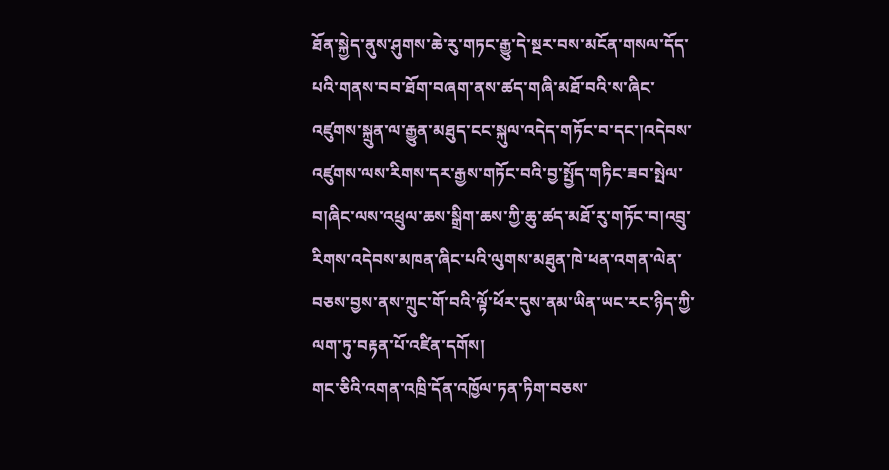ཐོན་སྐྱེད་ནུས་ཤུགས་ཆེ་རུ་གཏང་རྒྱུ་དེ་སྔར་བས་མངོན་གསལ་དོད་པའི་གནས་བབ་ཐོག་བཞག་ནས་ཚད་གཞི་མཐོ་བའི་ས་ཞིང་འཛུགས་སྐྲུན་ལ་རྒྱུན་མཐུད་ངང་སྐུལ་འདེད་གཏོང་བ་དང་།འདེབས་འཛུགས་ལས་རིགས་དར་རྒྱས་གཏོང་བའི་བྱ་སྤྱོད་གཏིང་ཟབ་སྤེལ་བ།ཞིང་ལས་འཕྲུལ་ཆས་སྒྲིག་ཆས་ཀྱི་ཆུ་ཚད་མཐོ་རུ་གཏོང་བ།འབྲུ་རིགས་འདེབས་མཁན་ཞིང་པའི་ལུགས་མཐུན་ཁེ་ཕན་འགན་ལེན་བཅས་བྱས་ནས་ཀྲུང་གོ་བའི་ལྟོ་ཕོར་དུས་ནམ་ཡིན་ཡང་རང་ཉིད་ཀྱི་ལག་ཏུ་བརྟན་པོ་འཛིན་དགོས།
གང་ཅིའི་འགན་འཁྲི་དོན་འཁྱོལ་ཏན་ཏིག་བཅས་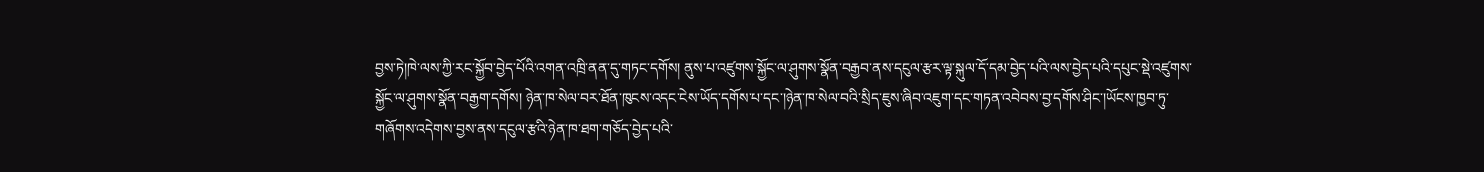བྱས་ཏེ།ཁེ་ལས་ཀྱི་རང་སྐྱོབ་བྱེད་པོའི་འགན་འཁྲི་ནན་དུ་གཏང་དགོས། ནུས་པ་འཛུགས་སྐྱོང་ལ་ཤུགས་སྣོན་བརྒྱབ་ནས་དངུལ་རྩར་ལྟ་སྐུལ་དོ་དམ་བྱེད་པའི་ལས་བྱེད་པའི་དཔུང་སྡེ་འཛུགས་སྐྱོང་ལ་ཤུགས་སྣོན་བརྒྱག་དགོས། ཉེན་ཁ་སེལ་བར་ཐོན་ཁུངས་འདང་ངེས་ཡོད་དགོས་པ་དང་།ཉེན་ཁ་སེལ་བའི་སྲིད་ཇུས་ཞིབ་འཇུག་དང་གཏན་འབེབས་བྱ་དགོས་ཤིང་།ཡོངས་ཁྱབ་ཏུ་གཞོགས་འདེགས་བྱས་ནས་དངུལ་རྩའི་ཉེན་ཁ་ཐག་གཅོད་བྱེད་པའི་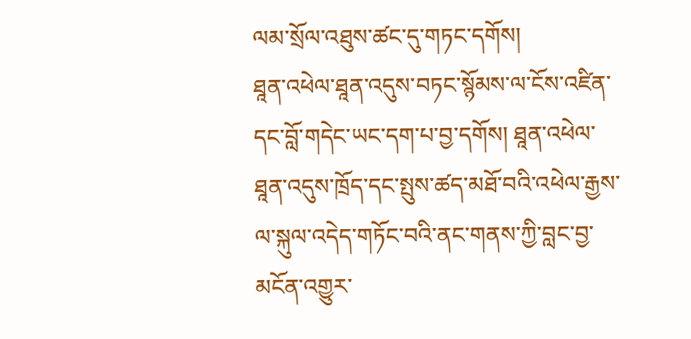ལམ་སྲོལ་འཐུས་ཚང་དུ་གཏང་དགོས།
ཐཱན་འཕེལ་ཐཱན་འདུས་བཏང་སྙོམས་ལ་ངོས་འཛིན་དང་བློ་གདེང་ཡང་དག་པ་བྱ་དགོས། ཐཱན་འཕེལ་ཐཱན་འདུས་ཁྲོད་དང་སྤུས་ཚད་མཐོ་བའི་འཕེལ་རྒྱས་ལ་སྐུལ་འདེད་གཏོང་བའི་ནང་གནས་ཀྱི་བླང་བྱ་མངོན་འགྱུར་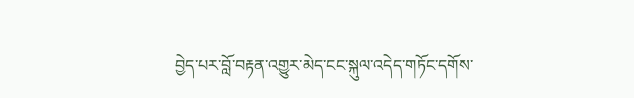བྱེད་པར་བློ་བརྟན་འགྱུར་མེད་ངང་སྐུལ་འདེད་གཏོང་དགོས་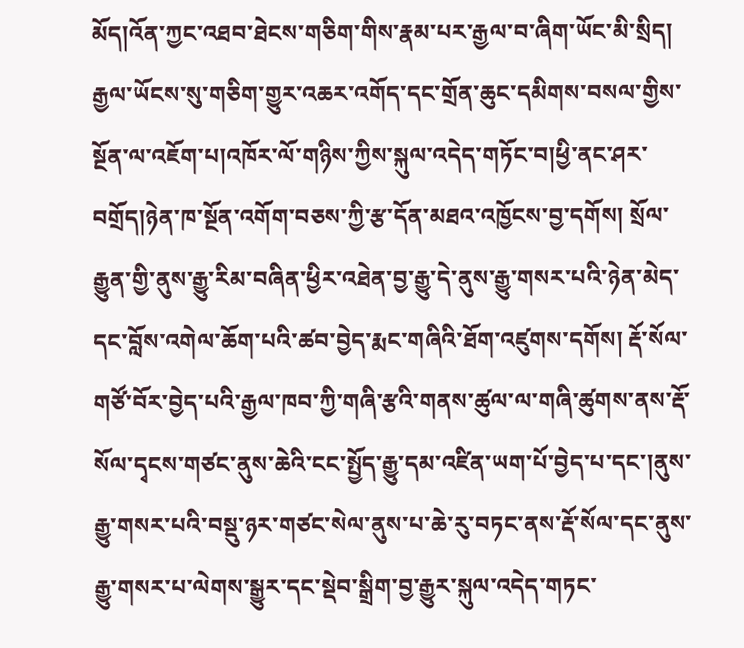མོད།འོན་ཀྱང་འཐབ་ཐེངས་གཅིག་གིས་རྣམ་པར་རྒྱལ་བ་ཞིག་ཡོང་མི་སྲིད། རྒྱལ་ཡོངས་སུ་གཅིག་གྱུར་འཆར་འགོད་དང་གྲོན་ཆུང་དམིགས་བསལ་གྱིས་སྔོན་ལ་འཇོག་པ།འཁོར་ལོ་གཉིས་ཀྱིས་སྐུལ་འདེད་གཏོང་བ།ཕྱི་ནང་ཤར་བགྲོད།ཉེན་ཁ་སྔོན་འགོག་བཅས་ཀྱི་རྩ་དོན་མཐའ་འཁྱོངས་བྱ་དགོས། སྲོལ་རྒྱུན་གྱི་ནུས་རྒྱུ་རིམ་བཞིན་ཕྱིར་འཐེན་བྱ་རྒྱུ་དེ་ནུས་རྒྱུ་གསར་པའི་ཉེན་མེད་དང་བློས་འགེལ་ཆོག་པའི་ཚབ་བྱེད་རྨང་གཞིའི་ཐོག་འཛུགས་དགོས། རྡོ་སོལ་གཙོ་བོར་བྱེད་པའི་རྒྱལ་ཁབ་ཀྱི་གཞི་རྩའི་གནས་ཚུལ་ལ་གཞི་ཚུགས་ནས་རྡོ་སོལ་དྭངས་གཙང་ནུས་ཆེའི་ངང་སྤྱོད་རྒྱུ་དམ་འཛིན་ཡག་པོ་བྱེད་པ་དང་།ནུས་རྒྱུ་གསར་པའི་བསྡུ་ཉར་གཙང་སེལ་ནུས་པ་ཆེ་རུ་བཏང་ནས་རྡོ་སོལ་དང་ནུས་རྒྱུ་གསར་པ་ལེགས་སྒྱུར་དང་སྡེབ་སྒྲིག་བྱ་རྒྱུར་སྐུལ་འདེད་གཏང་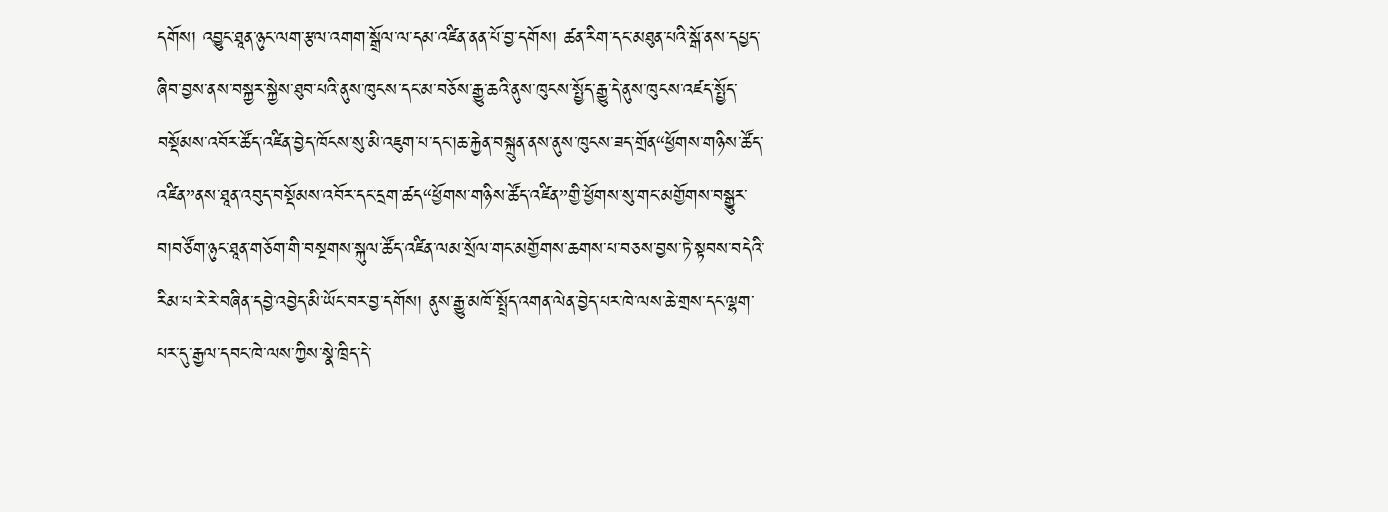དགོས། འབྱུང་ཐཱན་ཉུང་ལག་རྩལ་འགག་སྒྲོལ་ལ་དམ་འཛིན་ནན་པོ་བྱ་དགོས། ཚན་རིག་དང་མཐུན་པའི་སྒོ་ནས་དཔྱད་ཞིབ་བྱས་ནས་བསྐྱར་སྐྱེས་ཐུབ་པའི་ནུས་ཁུངས་དང་མ་བཅོས་རྒྱུ་ཆའི་ནུས་ཁུངས་སྤྱོད་རྒྱུ་དེ་ནུས་ཁུངས་འཛད་སྤྱོད་བསྡོམས་འབོར་ཚོད་འཛིན་བྱེད་ཁོངས་སུ་མི་འཇུག་པ་དང་།ཆ་རྐྱེན་བསྐྲུན་ནས་ནུས་ཁུངས་ཟད་གྲོན“ཕྱོགས་གཉིས་ཚོད་འཛིན”ནས་ཐཱན་འབུད་བསྡོམས་འབོར་དང་དྲག་ཚད“ཕྱོགས་གཉིས་ཚོད་འཛིན”གྱི་ཕྱོགས་སུ་གང་མགྱོགས་བསྒྱུར་བ།བཙོག་ཉུང་ཐཱན་གཅོག་གི་བསྔགས་སྐུལ་ཚོད་འཛིན་ལམ་སྲོལ་གང་མགྱོགས་ཆགས་པ་བཅས་བྱས་ཏེ་སྟབས་བདེའི་རིམ་པ་རེ་རེ་བཞིན་དབྱེ་འབྱེད་མི་ཡོང་བར་བྱ་དགོས། ནུས་རྒྱུ་མཁོ་སྤྲོད་འགན་ལེན་བྱེད་པར་ཁེ་ལས་ཆེ་གྲས་དང་ལྷག་པར་དུ་རྒྱལ་དབང་ཁེ་ལས་ཀྱིས་སྣེ་ཁྲིད་དེ་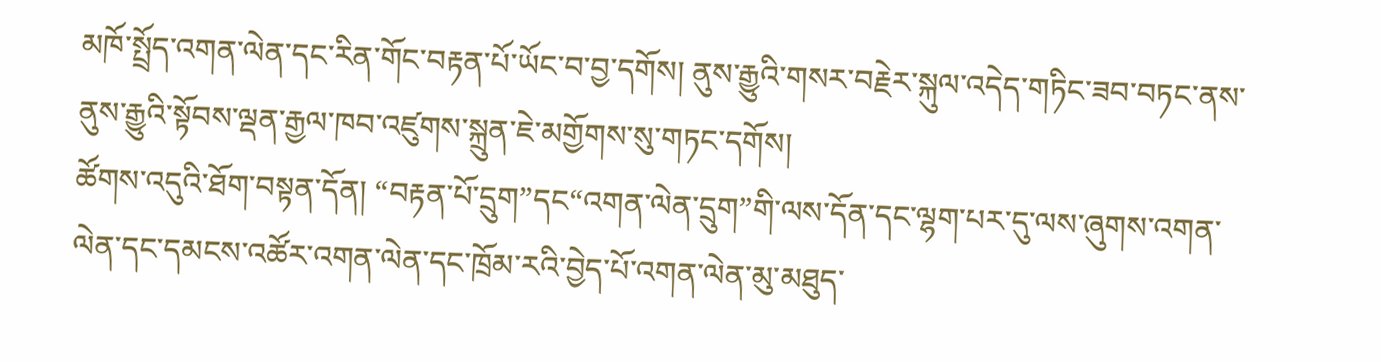མཁོ་སྤྲོད་འགན་ལེན་དང་རིན་གོང་བརྟན་པོ་ཡོང་བ་བྱ་དགོས། ནུས་རྒྱུའི་གསར་བརྗེར་སྐུལ་འདེད་གཏིང་ཟབ་བཏང་ནས་ནུས་རྒྱུའི་སྟོབས་ལྡན་རྒྱལ་ཁབ་འཛུགས་སྐྲུན་ཇེ་མགྱོགས་སུ་གཏང་དགོས།
ཚོགས་འདུའི་ཐོག་བསྟན་དོན། “བརྟན་པོ་དྲུག”དང“འགན་ལེན་དྲུག”གི་ལས་དོན་དང་ལྷག་པར་དུ་ལས་ཞུགས་འགན་ལེན་དང་དམངས་འཚོར་འགན་ལེན་དང་ཁྲོམ་རའི་བྱེད་པོ་འགན་ལེན་མུ་མཐུད་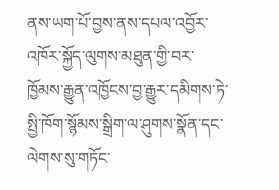ནས་ཡག་པོ་བྱས་ནས་དཔལ་འབྱོར་འཁོར་སྐྱོད་ལུགས་མཐུན་གྱི་བར་ཁྱོམས་རྒྱུན་འཁྱོངས་བྱ་རྒྱུར་དམིགས་ཏེ་སྤྱི་ཁོག་སྙོམས་སྒྲིག་ལ་ཤུགས་སྣོན་དང་ལེགས་སུ་གཏོང་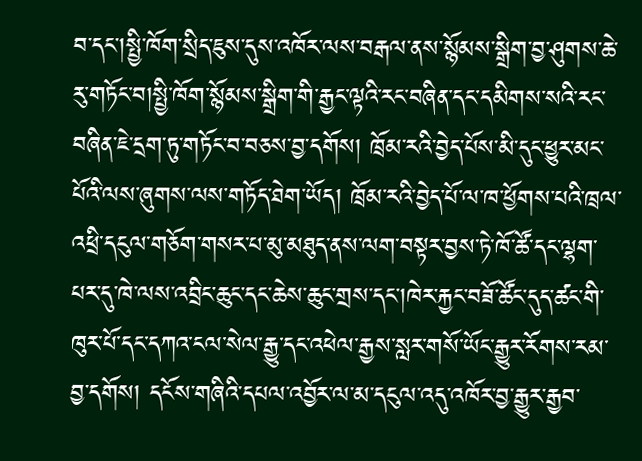བ་དང་།སྤྱི་ཁོག་སྲིད་ཇུས་དུས་འཁོར་ལས་བརྒལ་ནས་སྙོམས་སྒྲིག་བྱ་ཤུགས་ཆེ་རུ་གཏོང་བ།སྤྱི་ཁོག་སྙོམས་སྒྲིག་གི་རྒྱང་ལྟའི་རང་བཞིན་དང་དམིགས་སའི་རང་བཞིན་ཇེ་དྲག་ཏུ་གཏོང་བ་བཅས་བྱ་དགོས། ཁྲོམ་རའི་བྱེད་པོས་མི་དུང་ཕྱུར་མང་པོའི་ལས་ཞུགས་ལས་གཏོད་ཐེག་ཡོད། ཁྲོམ་རའི་བྱེད་པོ་ལ་ཁ་ཕྱོགས་པའི་ཁྲལ་འཕྲི་དངུལ་གཅོག་གསར་པ་མུ་མཐུད་ནས་ལག་བསྟར་བྱས་ཏེ་ཁོ་ཚོ་དང་ལྷག་པར་དུ་ཁེ་ལས་འབྲིང་ཆུང་དང་ཆེས་ཆུང་གྲས་དང་།ཁེར་རྐྱང་བཟོ་ཚོང་དུད་ཚང་གི་ཁུར་པོ་དང་དཀའ་ངལ་སེལ་རྒྱུ་དང་འཕེལ་རྒྱས་སླར་གསོ་ཡོང་རྒྱུར་རོགས་རམ་བྱ་དགོས། དངོས་གཞིའི་དཔལ་འབྱོར་ལ་མ་དངུལ་འདུ་འཁོར་བྱ་རྒྱུར་རྒྱབ་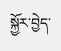སྐྱོར་བྱེད་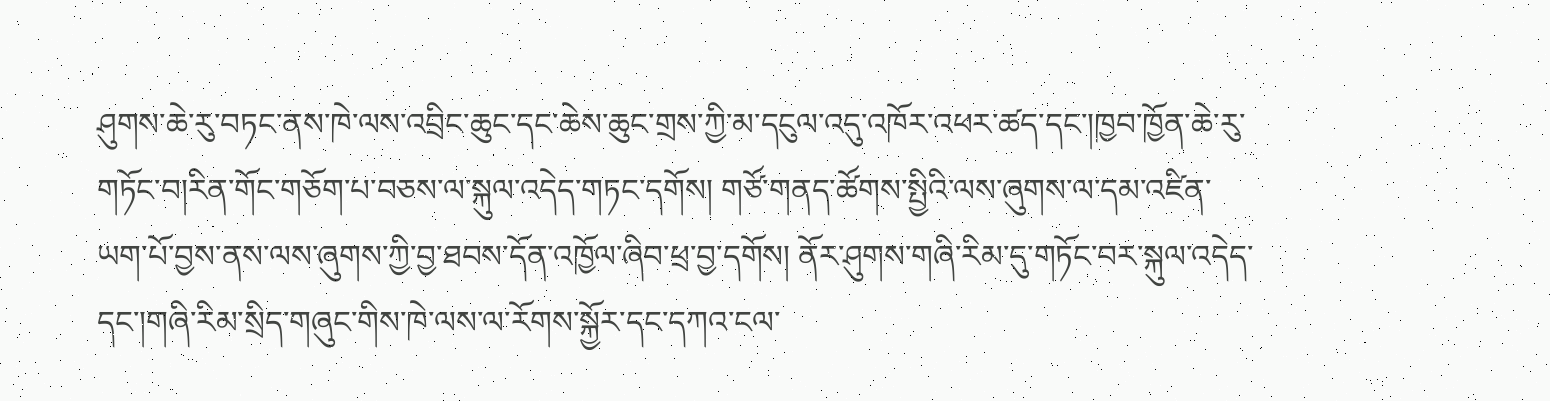ཤུགས་ཆེ་རུ་བཏང་ནས་ཁེ་ལས་འབྲིང་ཆུང་དང་ཆེས་ཆུང་གྲས་ཀྱི་མ་དངུལ་འདུ་འཁོར་འཕར་ཚད་དང་།ཁྱབ་ཁྱོན་ཆེ་རུ་གཏོང་བ།རིན་གོང་གཅོག་པ་བཅས་ལ་སྐུལ་འདེད་གཏང་དགོས། གཙོ་གནད་ཚོགས་སྤྱིའི་ལས་ཞུགས་ལ་དམ་འཛིན་ཡག་པོ་བྱས་ནས་ལས་ཞུགས་ཀྱི་བྱ་ཐབས་དོན་འཁྱོལ་ཞིབ་ཕྲ་བྱ་དགོས། ནོར་ཤུགས་གཞི་རིམ་དུ་གཏོང་བར་སྐུལ་འདེད་དང་།གཞི་རིམ་སྲིད་གཞུང་གིས་ཁེ་ལས་ལ་རོགས་སྐྱོར་དང་དཀའ་ངལ་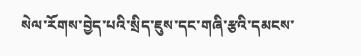སེལ་རོགས་བྱེད་པའི་སྲིད་ཇུས་དང་གཞི་རྩའི་དམངས་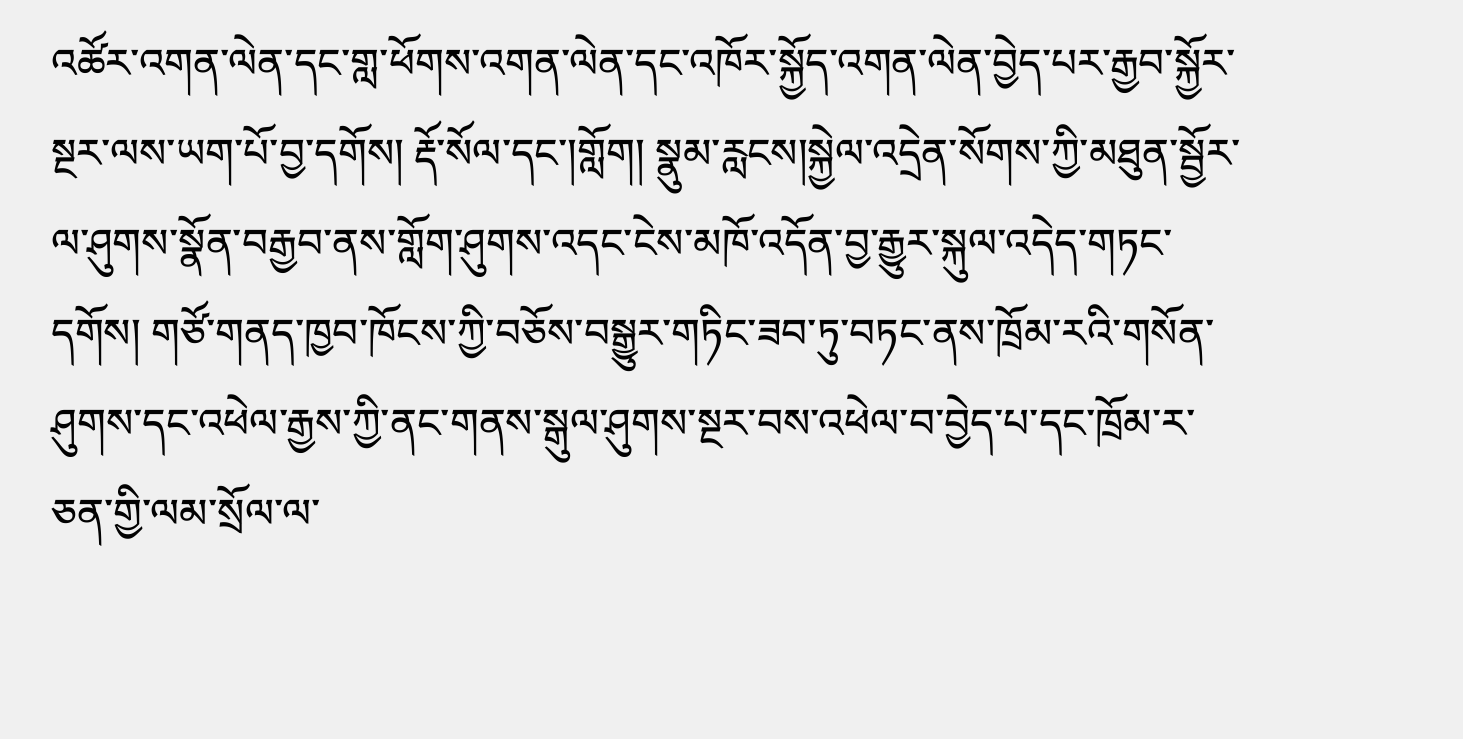འཚོར་འགན་ལེན་དང་གླ་ཕོགས་འགན་ལེན་དང་འཁོར་སྐྱོད་འགན་ལེན་བྱེད་པར་རྒྱབ་སྐྱོར་སྔར་ལས་ཡག་པོ་བྱ་དགོས། རྡོ་སོལ་དང་།གློག། སྣུམ་རླངས།སྐྱེལ་འདྲེན་སོགས་ཀྱི་མཐུན་སྦྱོར་ལ་ཤུགས་སྣོན་བརྒྱབ་ནས་གློག་ཤུགས་འདང་ངེས་མཁོ་འདོན་བྱ་རྒྱུར་སྐུལ་འདེད་གཏང་དགོས། གཙོ་གནད་ཁྱབ་ཁོངས་ཀྱི་བཅོས་བསྒྱུར་གཏིང་ཟབ་ཏུ་བཏང་ནས་ཁྲོམ་རའི་གསོན་ཤུགས་དང་འཕེལ་རྒྱས་ཀྱི་ནང་གནས་སྒུལ་ཤུགས་སྔར་བས་འཕེལ་བ་བྱེད་པ་དང་ཁྲོམ་ར་ཅན་གྱི་ལམ་སྲོལ་ལ་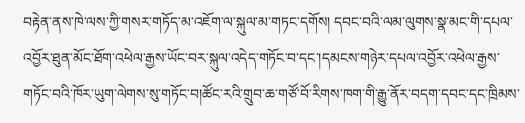བརྟེན་ནས་ཁེ་ལས་ཀྱི་གསར་གཏོད་མ་འཇོག་ལ་སྐུལ་མ་གཏང་དགོས། དབང་བའི་ལམ་ལུགས་སྣ་མང་གི་དཔལ་འབྱོར་ཐུན་མོང་ཐོག་འཕེལ་རྒྱས་ཡོང་བར་སྐུལ་འདེད་གཏོང་བ་དང་།དམངས་གཉེར་དཔལ་འབྱོར་འཕེལ་རྒྱས་གཏོང་བའི་ཁོར་ཡུག་ལེགས་སུ་གཏོང་བ།ཚོང་རའི་གྲུབ་ཆ་གཙོ་བོ་རིགས་ཁག་གི་རྒྱུ་ནོར་བདག་དབང་དང་ཁྲིམས་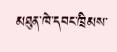མཐུན་ཁེ་དབང་ཁྲིམས་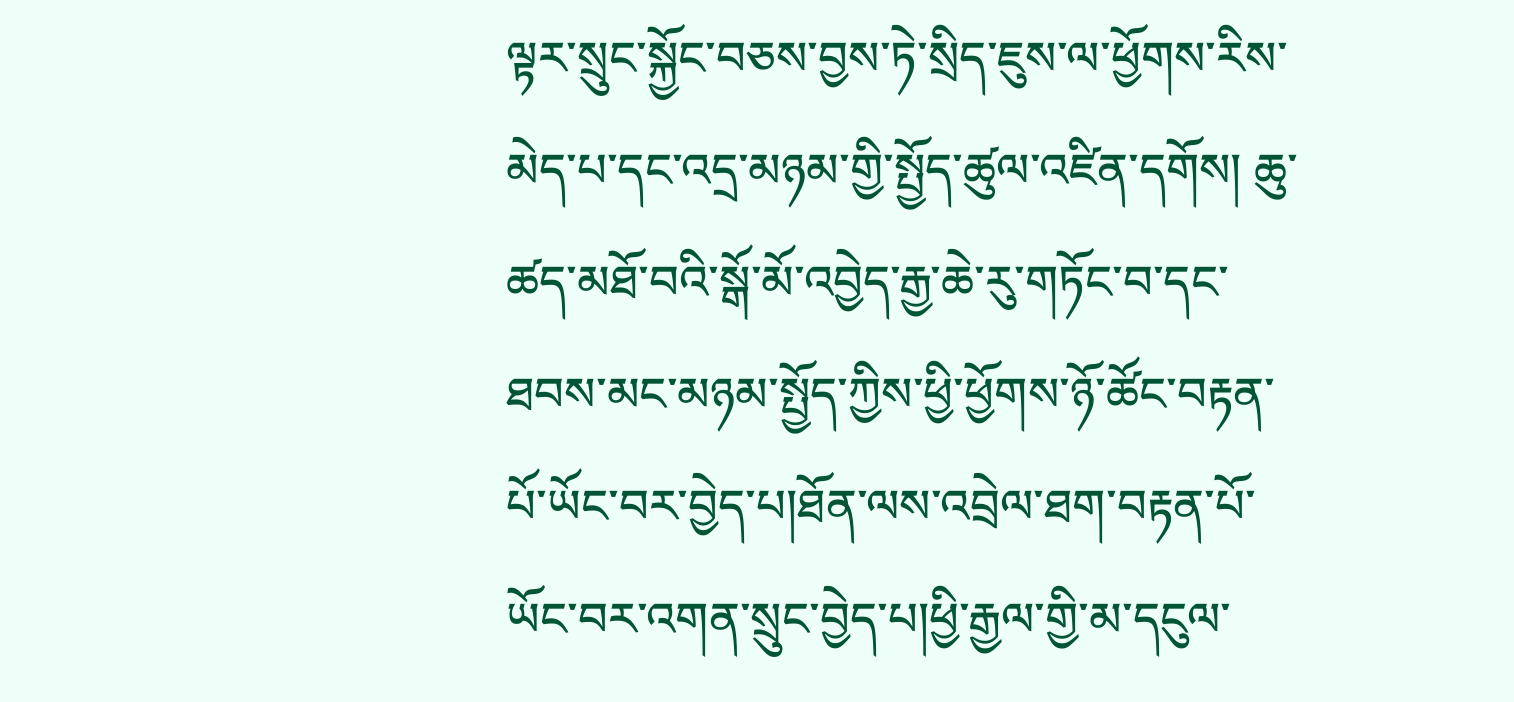ལྟར་སྲུང་སྐྱོང་བཅས་བྱས་ཏེ་སྲིད་ཇུས་ལ་ཕྱོགས་རིས་མེད་པ་དང་འདྲ་མཉམ་གྱི་སྤྱོད་ཚུལ་འཛིན་དགོས། ཆུ་ཚད་མཐོ་བའི་སྒོ་མོ་འབྱེད་རྒྱ་ཆེ་རུ་གཏོང་བ་དང་ཐབས་མང་མཉམ་སྤྱོད་ཀྱིས་ཕྱི་ཕྱོགས་ཉོ་ཚོང་བརྟན་པོ་ཡོང་བར་བྱེད་པ།ཐོན་ལས་འབྲེལ་ཐག་བརྟན་པོ་ཡོང་བར་འགན་སྲུང་བྱེད་པ།ཕྱི་རྒྱལ་གྱི་མ་དངུལ་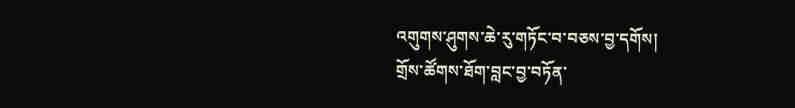འགུགས་ཤུགས་ཆེ་རུ་གཏོང་བ་བཅས་བྱ་དགོས།
གྲོས་ཚོགས་ཐོག་བླང་བྱ་བཏོན་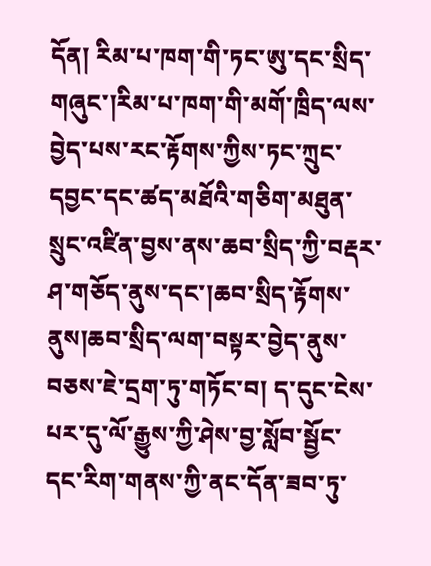དོན། རིམ་པ་ཁག་གི་ཏང་ཨུ་དང་སྲིད་གཞུང་།རིམ་པ་ཁག་གི་མགོ་ཁྲིད་ལས་བྱེད་པས་རང་རྟོགས་ཀྱིས་ཏང་ཀྲུང་དབྱང་དང་ཚད་མཐོའི་གཅིག་མཐུན་སྲུང་འཛིན་བྱས་ནས་ཆབ་སྲིད་ཀྱི་བརྡར་ཤ་གཅོད་ནུས་དང་།ཆབ་སྲིད་རྟོགས་ནུས།ཆབ་སྲིད་ལག་བསྟར་བྱེད་ནུས་བཅས་ཇེ་དྲག་ཏུ་གཏོང་བ། ད་དུང་ངེས་པར་དུ་ལོ་རྒྱུས་ཀྱི་ཤེས་བྱ་སློབ་སྦྱོང་དང་རིག་གནས་ཀྱི་ནང་དོན་ཟབ་ཏུ་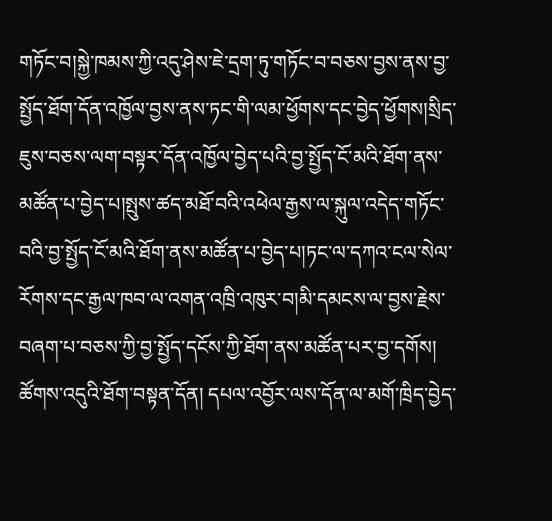གཏོང་བ།སྐྱེ་ཁམས་ཀྱི་འདུ་ཤེས་ཇེ་དྲག་ཏུ་གཏོང་བ་བཅས་བྱས་ནས་བྱ་སྤྱོད་ཐོག་དོན་འཁྱོལ་བྱས་ནས་ཏང་གི་ལམ་ཕྱོགས་དང་བྱེད་ཕྱོགས།སྲིད་ཇུས་བཅས་ལག་བསྟར་དོན་འཁྱོལ་བྱེད་པའི་བྱ་སྤྱོད་ངོ་མའི་ཐོག་ནས་མཚོན་པ་བྱེད་པ།སྤུས་ཚད་མཐོ་བའི་འཕེལ་རྒྱས་ལ་སྐུལ་འདེད་གཏོང་བའི་བྱ་སྤྱོད་ངོ་མའི་ཐོག་ནས་མཚོན་པ་བྱེད་པ།ཏང་ལ་དཀའ་ངལ་སེལ་རོགས་དང་རྒྱལ་ཁབ་ལ་འགན་འཁྲི་འཁུར་བ།མི་དམངས་ལ་བྱས་རྗེས་བཞག་པ་བཅས་ཀྱི་བྱ་སྤྱོད་དངོས་ཀྱི་ཐོག་ནས་མཚོན་པར་བྱ་དགོས།
ཚོགས་འདུའི་ཐོག་བསྟན་དོན། དཔལ་འབྱོར་ལས་དོན་ལ་མགོ་ཁྲིད་བྱེད་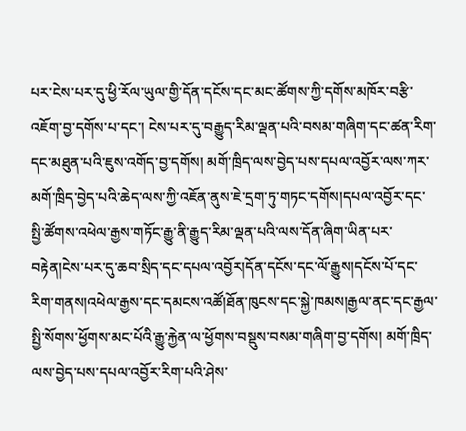པར་ངེས་པར་དུ་ཕྱི་རོལ་ཡུལ་གྱི་དོན་དངོས་དང་མང་ཚོགས་ཀྱི་དགོས་མཁོར་བརྩི་འཇོག་བྱ་དགོས་པ་དང་། ངེས་པར་དུ་བརྒྱུད་རིམ་ལྡན་པའི་བསམ་གཞིག་དང་ཚན་རིག་དང་མཐུན་པའི་ཇུས་འགོད་བྱ་དགོས། མགོ་ཁྲིད་ལས་བྱེད་པས་དཔལ་འབྱོར་ལས་ཀར་མགོ་ཁྲིད་བྱེད་པའི་ཆེད་ལས་ཀྱི་འཇོན་ནུས་ཇེ་དྲག་ཏུ་གཏང་དགོས།དཔལ་འབྱོར་དང་སྤྱི་ཚོགས་འཕེལ་རྒྱས་གཏོང་རྒྱུ་ནི་རྒྱུད་རིམ་ལྡན་པའི་ལས་དོན་ཞིག་ཡིན་པར་བརྟེན།ངེས་པར་དུ་ཆབ་སྲིད་དང་དཔལ་འབྱོར།དོན་དངོས་དང་ལོ་རྒྱུས།དངོས་པོ་དང་རིག་གནས།འཕེལ་རྒྱས་དང་དམངས་འཚོ།ཐོན་ཁུངས་དང་སྐྱེ་ཁམས།རྒྱལ་ནང་དང་རྒྱལ་སྤྱི་སོགས་ཕྱོགས་མང་པོའི་རྒྱུ་རྐྱེན་ལ་ཕྱོགས་བསྡུས་བསམ་གཞིག་བྱ་དགོས། མགོ་ཁྲིད་ལས་བྱེད་པས་དཔལ་འབྱོར་རིག་པའི་ཤེས་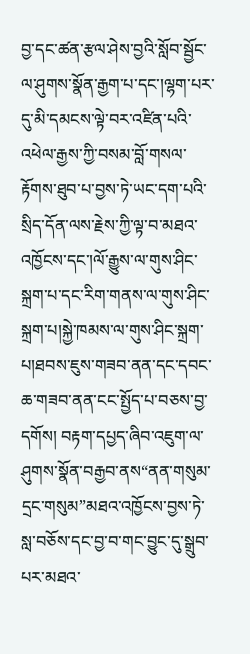བྱ་དང་ཚན་རྩལ་ཤེས་བྱའི་སློབ་སྦྱོང་ལ་ཤུགས་སྣོན་རྒྱག་པ་དང་།ལྷག་པར་དུ་མི་དམངས་ལྟེ་བར་འཛིན་པའི་འཕེལ་རྒྱས་ཀྱི་བསམ་བློ་གསལ་རྟོགས་ཐུབ་པ་བྱས་ཏེ་ཡང་དག་པའི་སྲིད་དོན་ལས་རྗེས་ཀྱི་ལྟ་བ་མཐའ་འཁྱོངས་དང་།ལོ་རྒྱུས་ལ་གུས་ཤིང་སྐྲག་པ་དང་རིག་གནས་ལ་གུས་ཤིང་སྐྲག་པ།སྐྱེ་ཁམས་ལ་གུས་ཤིང་སྐྲག་པ།ཐབས་ཇུས་གཟབ་ནན་དང་དབང་ཆ་གཟབ་ནན་ངང་སྤྱོད་པ་བཅས་བྱ་དགོས། བརྟག་དཔྱད་ཞིབ་འཇུག་ལ་ཤུགས་སྣོན་བརྒྱབ་ནས“ནན་གསུམ་དྲང་གསུམ”མཐའ་འཁྱོངས་བྱས་ཏེ་སླ་བཅོས་དང་བྱ་བ་གང་བྱུང་དུ་སྒྲུབ་པར་མཐའ་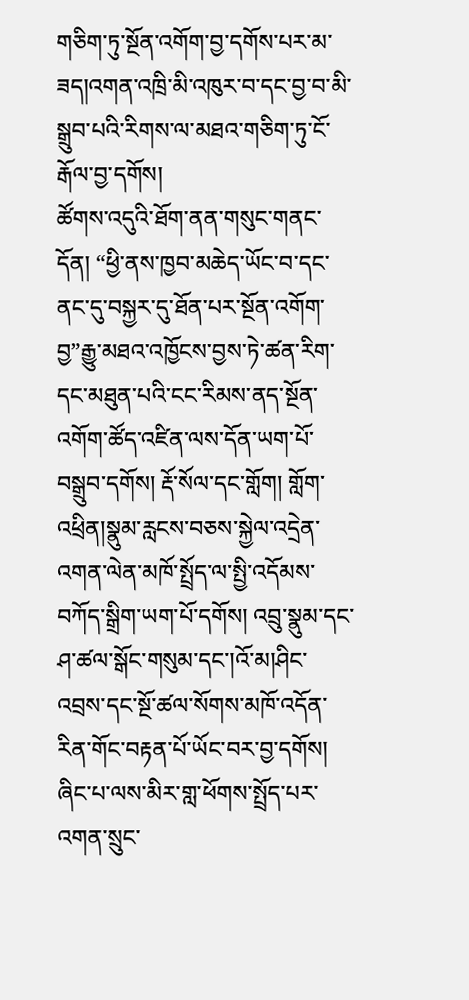གཅིག་ཏུ་སྔོན་འགོག་བྱ་དགོས་པར་མ་ཟད།འགན་འཁྲི་མི་འཁུར་བ་དང་བྱ་བ་མི་སྒྲུབ་པའི་རིགས་ལ་མཐའ་གཅིག་ཏུ་ངོ་རྒོལ་བྱ་དགོས།
ཚོགས་འདུའི་ཐོག་ནན་གསུང་གནང་དོན། “ཕྱི་ནས་ཁྱབ་མཆེད་ཡོང་བ་དང་ནང་དུ་བསྐྱར་དུ་ཐོན་པར་སྔོན་འགོག་བྱ”རྒྱུ་མཐའ་འཁྱོངས་བྱས་ཏེ་ཚན་རིག་དང་མཐུན་པའི་ངང་རིམས་ནད་སྔོན་འགོག་ཚོད་འཛིན་ལས་དོན་ཡག་པོ་བསྒྲུབ་དགོས། རྡོ་སོལ་དང་གློག། གློག་འཕྲིན།སྣུམ་རླངས་བཅས་སྐྱེལ་འདྲེན་འགན་ལེན་མཁོ་སྤྲོད་ལ་སྤྱི་འདོམས་བཀོད་སྒྲིག་ཡག་པོ་དགོས། འབྲུ་སྣུམ་དང་ཤ་ཚལ་སྒོང་གསུམ་དང་།འོ་མ།ཤིང་འབྲས་དང་སྔོ་ཚལ་སོགས་མཁོ་འདོན་རིན་གོང་བརྟན་པོ་ཡོང་བར་བྱ་དགོས། ཞིང་པ་ལས་མིར་གླ་ཕོགས་སྤྲོད་པར་འགན་སྲུང་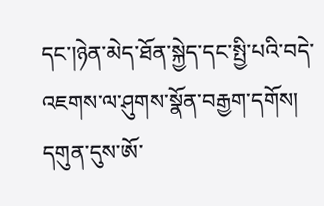དང་།ཉེན་མེད་ཐོན་སྐྱེད་དང་སྤྱི་པའི་བདེ་འཇགས་ལ་ཤུགས་སྣོན་བརྒྱག་དགོས། དགུན་དུས་ཨོ་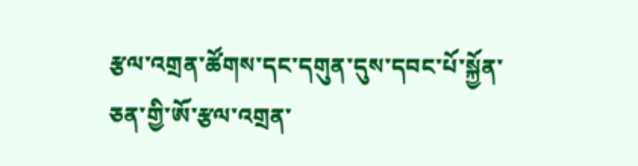རྩལ་འགྲན་ཚོགས་དང་དགུན་དུས་དབང་པོ་སྐྱོན་ཅན་གྱི་ཨོ་རྩལ་འགྲན་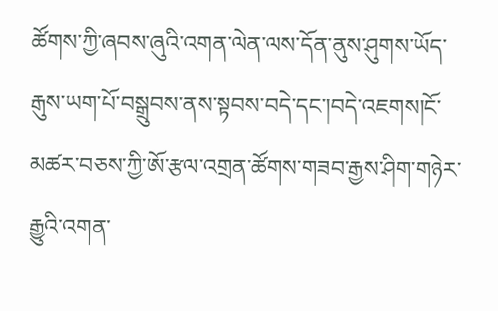ཚོགས་ཀྱི་ཞབས་ཞུའི་འགན་ལེན་ལས་དོན་ནུས་ཤུགས་ཡོད་རྒུས་ཡག་པོ་བསྒྲུབས་ནས་སྟབས་བདེ་དང་།བདེ་འཇགས།ངོ་མཚར་བཅས་ཀྱི་ཨོ་རྩལ་འགྲན་ཚོགས་གཟབ་རྒྱས་ཤིག་གཉེར་རྒྱུའི་འགན་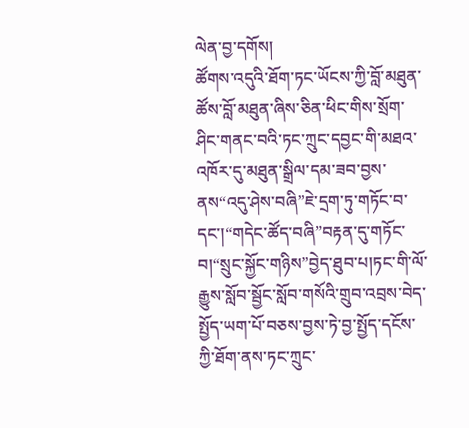ལེན་བྱ་དགོས།
ཚོགས་འདུའི་ཐོག་ཏང་ཡོངས་ཀྱི་བློ་མཐུན་ཚོས་བློ་མཐུན་ཞིས་ཅིན་ཕིང་གིས་སྲོག་ཤིང་གནང་བའི་ཏང་ཀྲུང་དབྱང་གི་མཐའ་འཁོར་དུ་མཐུན་སྒྲིལ་དམ་ཟབ་བྱས་ནས“འདུ་ཤེས་བཞི”ཇེ་དྲག་ཏུ་གཏོང་བ་དང་།“གདེང་ཚོད་བཞི”བརྟན་དུ་གཏོང་བ།“སྲུང་སྐྱོང་གཉིས”བྱེད་ཐུབ་པ།ཏང་གི་ལོ་རྒྱུས་སློབ་སྦྱོང་སློབ་གསོའི་གྲུབ་འབྲས་བེད་སྤྱོད་ཡག་པོ་བཅས་བྱས་ཏེ་བྱ་སྤྱོད་དངོས་ཀྱི་ཐོག་ནས་ཏང་ཀྲུང་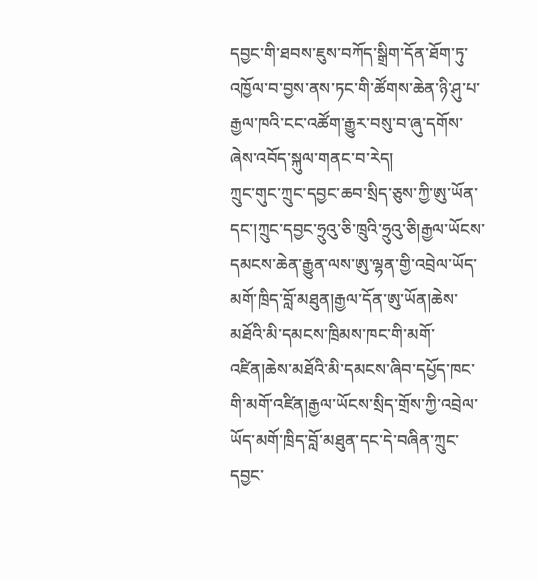དབྱང་གི་ཐབས་ཇུས་བཀོད་སྒྲིག་དོན་ཐོག་ཏུ་འཁྱོལ་བ་བྱས་ནས་ཏང་གི་ཚོགས་ཆེན་ཉི་ཤུ་པ་རྒྱལ་ཁའི་ངང་འཚོག་རྒྱུར་བསུ་བ་ཞུ་དགོས་ཞེས་འབོད་སྐུལ་གནང་བ་རེད།
ཀྲུང་གུང་ཀྲུང་དབྱང་ཆབ་སྲིད་ཅུས་ཀྱི་ཨུ་ཡོན་དང་།ཀྲུང་དབྱང་ཧྲུའུ་ཅི་ཁྲུའི་ཧྲུའུ་ཅི།རྒྱལ་ཡོངས་དམངས་ཆེན་རྒྱུན་ལས་ཨུ་ལྷན་གྱི་འབྲེལ་ཡོད་མགོ་ཁྲིད་བློ་མཐུན།རྒྱལ་དོན་ཨུ་ཡོན།ཆེས་མཐོའི་མི་དམངས་ཁྲིམས་ཁང་གི་མགོ་འཛིན།ཆེས་མཐོའི་མི་དམངས་ཞིབ་དཔྱོད་ཁང་གི་མགོ་འཛིན།རྒྱལ་ཡོངས་སྲིད་གྲོས་ཀྱི་འབྲེལ་ཡོད་མགོ་ཁྲིད་བློ་མཐུན་དང་དེ་བཞིན་ཀྲུང་དབྱང་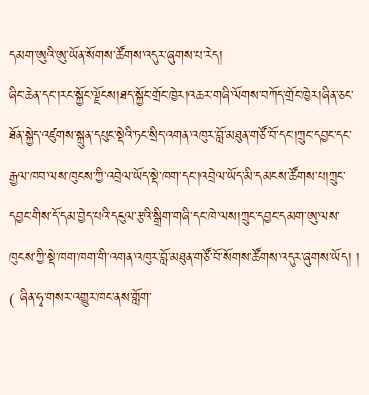དམག་ཨུའི་ཨུ་ཡོན་སོགས་ཚོགས་འདུར་ཞུགས་པ་རེད།
ཞིང་ཆེན་དང་།རང་སྐྱོང་ལྗོངས།ཐད་སྐྱོང་གྲོང་ཁྱེར།འཆར་གཞི་ལོགས་བཀོད་གྲོང་ཁྱེར།ཞིན་ཅང་ཐོན་སྐྱེད་འཛུགས་སྐྲུན་དཔུང་སྡེའི་ཏང་སྲིད་འགན་འཁུར་བློ་མཐུན་གཙོ་བོ་དང་།ཀྲུང་དབྱང་དང་རྒྱལ་ཁབ་ལས་ཁུངས་ཀྱི་འབྲེལ་ཡོད་སྡེ་ཁག་དང་།འབྲེལ་ཡོད་མི་དམངས་ཚོགས་པ།ཀྲུང་དབྱང་གིས་དོ་དམ་བྱེད་པའི་དངུལ་རྩའི་སྒྲིག་གཞི་དང་ཁེ་ལས།ཀྲུང་དབྱང་དམག་ཨུ་ལས་ཁུངས་ཀྱི་སྡེ་ཁག་ཁག་གི་འགན་འཁུར་བློ་མཐུན་གཙོ་བོ་སོགས་ཚོགས་འདུར་ཞུགས་ཡོད། །
( ཞིན་ཧྭ་གསར་འགྱུར་ཁང་ནས་གློག་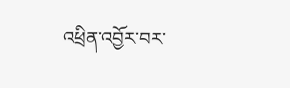འཕྲིན་འབྱོར་བར་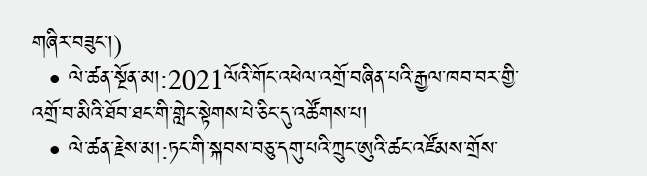གཞིར་བཟུང་།)
  • ལེ་ཚན་སྔོན་མ།:2021ལོའི་གོང་འཕེལ་འགྲོ་བཞིན་པའི་རྒྱལ་ཁབ་བར་གྱི་འགྲོ་བ་མིའི་ཐོབ་ཐང་གི་གླེང་སྟེགས་པེ་ཅིང་དུ་འཚོགས་པ།
  • ལེ་ཚན་རྗེས་མ།:ཏང་གི་སྐབས་བཅུ་དགུ་པའི་ཀྲུང་ཨུའི་ཚང་འཛོམས་གྲོས་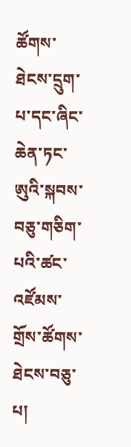ཚོགས་ཐེངས་དྲུག་པ་དང་ཞིང་ཆེན་ཏང་ཨུའི་སྐབས་བཅུ་གཅིག་པའི་ཚང་འཛོམས་གྲོས་ཚོགས་ཐེངས་བཅུ་པ།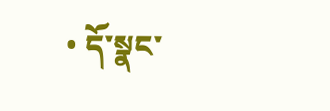• དོ་སྣང་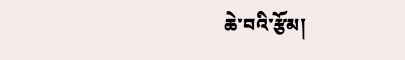ཆེ་བའི་རྩོམ།